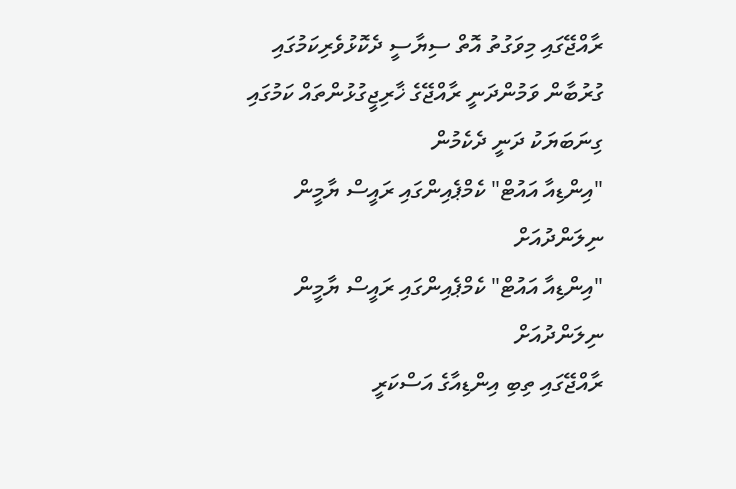ރާއްޖޭގައި މިވަގުތު އޮތް ސިޔާސީ ދެކޮޅުވެރިކަމުގައި ގުރުބާން ވަމުންދަނީ ރާއްޖޭގެ ޚާރިޖީގުޅުންތައް ކަމުގައި ގިނަބަޔަކު ދަނީ ދެކެމުން
"އިންޑިއާ އައުޓް" ކެމްޕެއިންގައި ރައީސް ޔާމީން ނިލަންދުއަށް
"އިންޑިއާ އައުޓް" ކެމްޕެއިންގައި ރައީސް ޔާމީން ނިލަންދުއަށް
ރާއްޖޭގައި ތިބި އިންޑިއާގެ އަސްކަރީ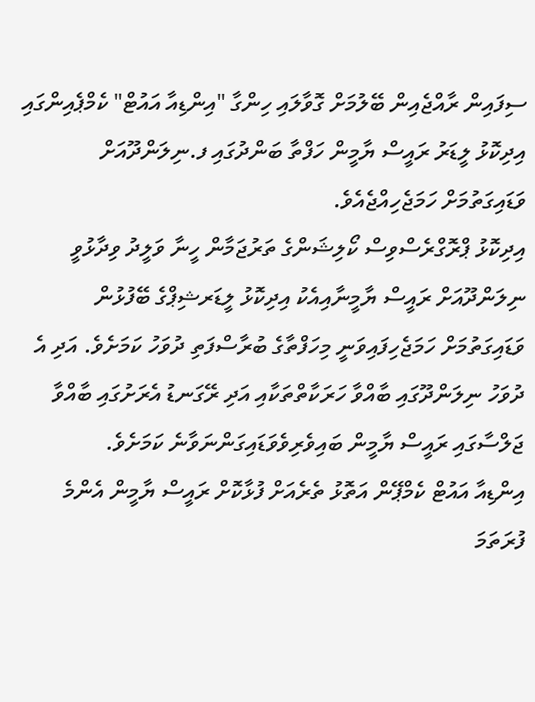ސިފައިން ރާއްޖެއިން ބޭލުމަށް ގޮވާލައި ހިންގާ "އިންޑިއާ އައުޓް" ކެމްޕެއިންގައި އިދިކޮޅު ލީޑަރު ރައީސް ޔާމީން ހަފްތާ ބަންދުގައި ފ.ނިލަންދޫއަށް ވަޑައިގަތުމަށް ހަމަޖެހިއްޖެއެވެ.
އިދިކޮޅު ޕްރޮގްރެސްވިސް ކޯލިޝަންގެ ތަރުޖަމާން ހީނާ ވަލީދު ވިދާޅުވީ ނިލަންދޫއަށް ރައީސް ޔާމީނާއިއެކު އިދިކޮޅު ލީޑަރޝިޕްގެ ބޭފުޅުން ވަޑައިގަތުމަށް ހަމަޖެހިފައިވަނީ މިހަފްތާގެ ބުރާސްފަތި ދުވަހު ކަމަށެވެ. އަދި އެ ދުވަހު ނިލަންދޫގައި ބާއްވާ ހަރަކާތްތަކާއި އަދި ރޭގަނޑު އެރަށުގައި ބާއްވާ ޖަލްސާގައި ރައީސް ޔާމީން ބައިވެރިވެވަޑައިގަންނަވާނެ ކަމަށެވެ.
އިންޑިއާ އައުޓް ކެމްޕޭން އަތޮޅު ތެރެއަށް ފުޅާކޮށް ރައީސް ޔާމީން އެންމެ ފުރަތަމަ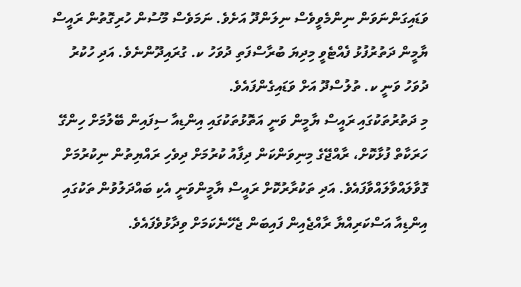ވަޑައިގަންނަވަން ނިންމެވީވެސް ނިލަންދޫ އަށެވެ. ނަމަވެސް މޫސުން ހުރިގޮތުން ރައީސް ޔާމީން ދަތުރުފުޅު ފެއްޓެވީ މިދިޔަ ބުރާސްފަތި ދުވަހު ކ. ގުރައިދޫންނެވެ. އަދި ހުކުރު ދުވަހު ވަނީ ކ. ތުލުސްދޫ އަށް ވަޑައިގެންފައެވެ.
މި ދަތުރުތަކުގައި ރައީސް ޔާމީން ވަނީ އަތޮޅުތަކުގައި އިންޑިއާ ސިފައިން ބޭލުމަށް ހިންގޭ ހަރަކާތް ފުޅާކޮށް، ރާއްޖޭގެ މިނިވަންކަން ދިފާއު ކުރުމަށް ދިވެހި ރައްޔިތުން ނިކުރުމަށް ގޮވާލައްވާލައްވާފައެވެ. އަދި ތަކުރާރުކޮށް ރައީސް ޔާމީންވަނީ އެކި ބައްދަލުވުން ތަކުގައި އިންޑިއާ އަސްކަރިއްޔާ ރާއްޖެއިން ފައިބަން ޖެހޭނެކަމަށް ވިދާޅުވެފައެވެ.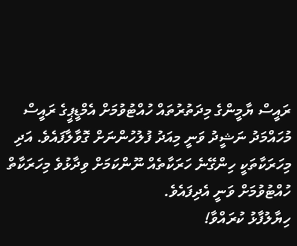ރައީސް ޔާމީންގެ މިދަތުރުތައް ހުއްޓުވުމަށް އެމްޑީޕީގެ ރައީސް މުހައްމަދު ނަޝީދު ވަނީ މިއަދު ފުލުހުންނަށް ގޮވާލާފައެވެ. އަދި މިހަރަކާތަކީ ހިންގޭނެ ހަރަކާތެއް ނޫންކަމަށް ވިދާޅުވެ މިހަރަކާތް ހުއްޓުވުމަށް ވަނީ އެދިފައެވެ.
ހިޔާލުފާޅު ކުރައްވާ!